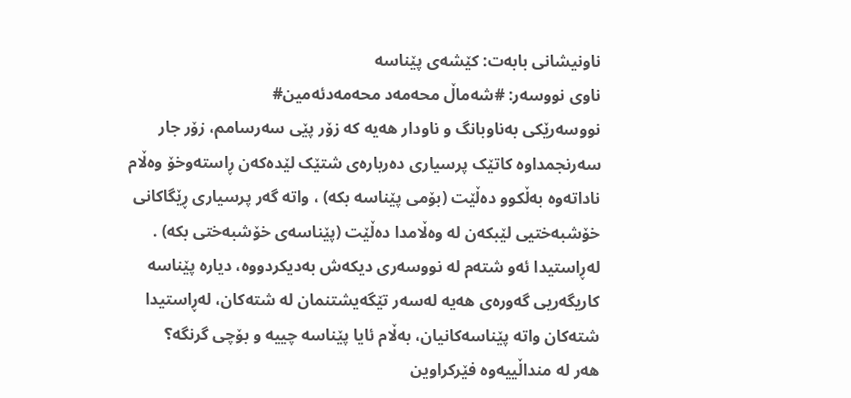ناونیشانی بابەت: کێشەی پێناسە
ناوی نووسەر: #شەماڵ محەمەد محەمەدئەمین#
نووسەرێکی بەناوبانگ و ناودار هەیە کە زۆر پێی سەرسامم، زۆر جار سەرنجمداوە کاتێک پرسیاری دەربارەی شتێک لێدەکەن ڕاستەوخۆ وەڵام ناداتەوە بەڵکوو دەڵێت (بۆمی پێناسە بکە) ، واتە گەر پرسیاری ڕێگاکانی خۆشبەختیی لێبکەن لە وەڵامدا دەڵێت (پێناسەی خۆشبەختی بکە) .
لەڕاستیدا ئەو شتەم لە نووسەری دیکەش بەدیکردووە، دیارە پێناسە کاریگەریی گەورەی هەیە لەسەر تێگەیشتنمان لە شتەکان، لەڕاستیدا شتەکان واتە پێناسەکانیان، بەڵام ئایا پێناسە چییە و بۆچی گرنگە؟
هەر لە منداڵییەوە فێرکراوین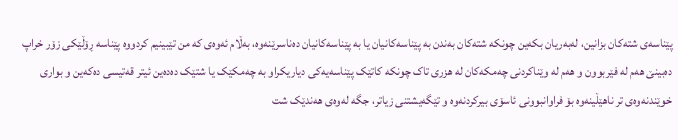پێناسەی شتەکان بزانین، لەبەریان بکەین چونکە شتەکان بەندن بە پێناسەکانیان یا بە پێناسەکانیان دەناسرێنەوە، بەڵام ئەوەی کە من تێبینیم کردووە پێناسە ڕۆڵێکی زۆر خراپ دەبینێ هەم لە فێربوون و هەم لە وێناکردنی چەمکەکان لە هزری تاک چونکە کاتێک پێناسەیەکی دیاریکراو بە چەمکێک یا شتێک دەدەین ئیتر قەتیسی دەکەین و بواری خوێندنەوەی تر ناهێڵینەوە بۆ فراوانبوونی ئاسۆی بیرکردنەوە و تێگەیشتنی زیاتر، جگە لەوەی هەندێک شت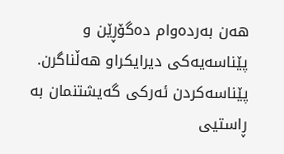هەن بەردەوام دەگۆڕێن و پێناسەیەکی دیرایکراو هەڵناگرن.
پێناسەکردن ئەرکی گەیشتنمان بە ڕاستیی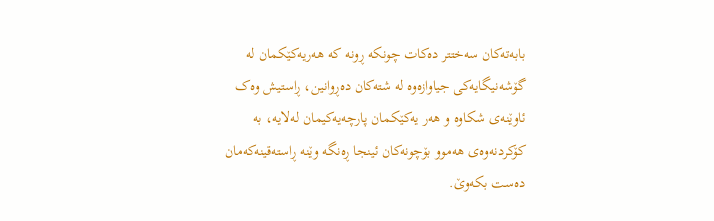بابەتەکان سەختتر دەکات چونکە ڕونە کە هەریەکێکمان لە گۆشەنیگایەکی جیاوازەوە لە شتەکان دەڕوانین، ڕاستیش وەک ئاوێنەی شکاوە و هەر یەکێکمان پارچەیەکیمان لەلایە، بە کۆکردنەوەی هەموو بۆچونەکان ئینجا ڕەنگە وێنە ڕاستەقینەکەمان دەست بکەوێ.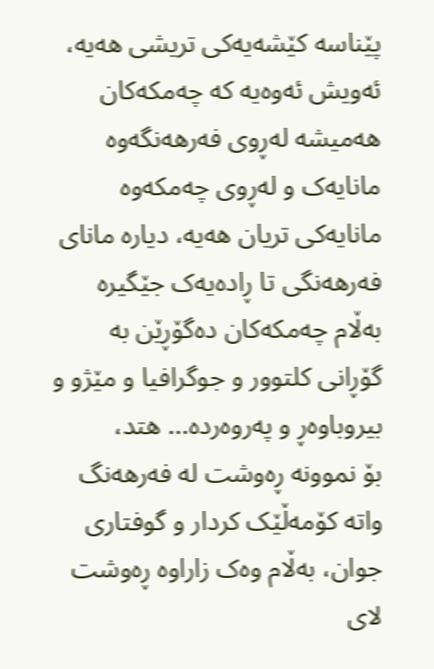پێناسە کێشەیەکی تریشی هەیە، ئەویش ئەوەیە کە چەمکەکان هەمیشە لەڕوی فەرهەنگەوە مانایەک و لەڕوی چەمکەوە مانایەکی تریان هەیە، دیارە مانای فەرهەنگی تا ڕادەیەک جێگیرە بەڵام چەمکەکان دەگۆڕێن بە گۆڕانی کلتوور و جوگرافیا و مێژو و بیروباوەڕ و پەروەردە... هتد،
بۆ نموونە ڕەوشت لە فەرهەنگ واتە کۆمەڵێک کردار و گوفتاری جوان، بەڵام وەک زاراوە ڕەوشت لای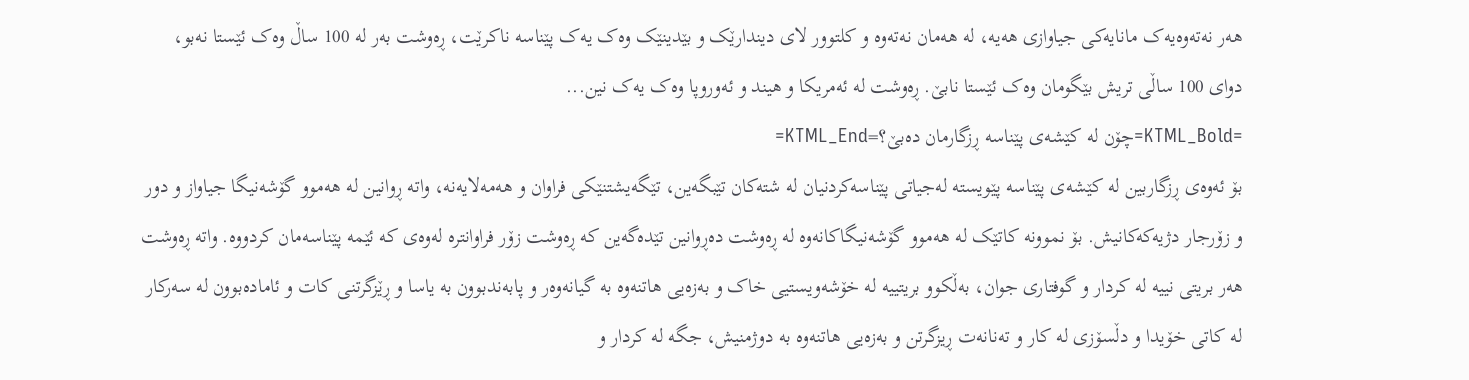هەر نەتەوەیەک مانایەکی جیاوازی هەیە، لە هەمان نەتەوە و کلتوور لای دیندارێک و بێدینێک وەک یەک پێناسە ناکرێت، ڕەوشت بەر لە 100 ساڵ وەک ئێستا نەبو، دوای 100 ساڵی تریش بێگومان وەک ئێستا نابێ. ڕەوشت لە ئەمریکا و هیند و ئەوروپا وەک یەک نین...
=KTML_Bold=چۆن لە کێشەی پێناسە ڕزگارمان دەبێ؟=KTML_End=
بۆ ئەوەی ڕزگاربین لە کێشەی پێناسە پێویستە لەجیاتی پێناسەکردنیان لە شتەکان تێبگەین، تێگەیشتنێکی فراوان و هەمەلایەنە، واتە ڕوانین لە هەموو گۆشەنیگا جیاواز و دور و زۆرجار دژیەکەکانیش. بۆ نموونە کاتێک لە هەموو گۆشەنیگاکانەوە لە ڕەوشت دەڕوانین تێدەگەین کە ڕەوشت زۆر فراوانترە لەوەی کە ئێمە پێناسەمان کردووە. واتە ڕەوشت هەر بریتی نییە لە کردار و گوفتاری جوان، بەڵکوو بریتییە لە خۆشەویستیی خاک و بەزەیی هاتنەوە بە گیانەوەر و پابەندبوون بە یاسا و ڕێزگرتنی کات و ئامادەبوون لە سەرکار لە کاتی خۆیدا و دڵسۆزی لە کار و تەنانەت ڕیزگرتن و بەزەیی هاتنەوە بە دوژمنیش، جگە لە کردار و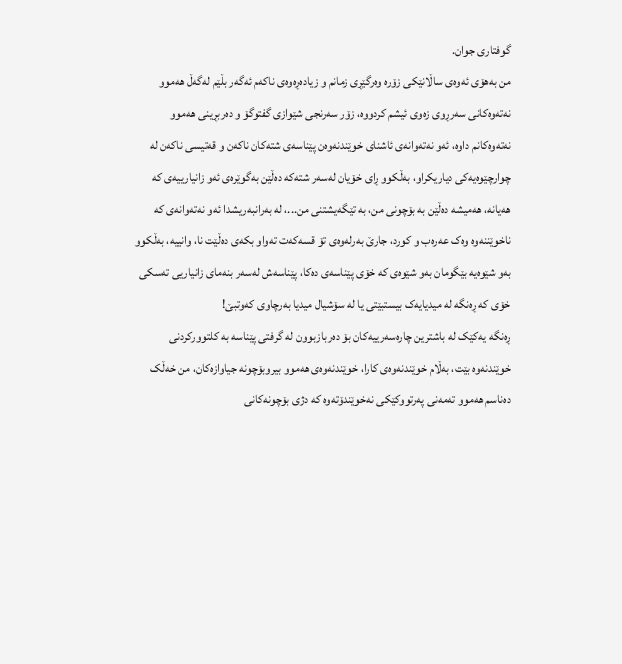گوفتاری جوان.
من بەهۆی ئەوەی ساڵانێکی زۆرە وەرگێڕی زمانم و زیادەڕەوەی ناکەم ئەگەر بڵێم لەگەڵ هەموو نەتەوەکانی سەرڕوی زەوی ئیشم کردووە، زۆر سەرنجی شێوازی گفتوگۆ و دەربڕینی هەموو نەتەوەکانم داوە، ئەو نەتەوانەی ئاشنای خوێندنەوەن پێناسەی شتەکان ناکەن و قەتیسی ناکەن لە چوارچێوەیەکی دیاریکراو، بەڵکوو ڕای خۆیان لەسەر شتەکە دەڵێن بەگوێرەی ئەو زانیارییەی کە هەیانە، هەمیشە دەڵێن بە بۆچونی من، بە تێگەیشتنی من...، لە بەرانبەریشدا ئەو نەتەوانەی کە ناخوێننەوە وەک عەرەب و کورد، جارێ بەرلەوەی تۆ قسەکەت تەواو بکەی دەڵێت نا، وانییە، بەڵکوو بەو شێوەیە بێگومان بەو شێوەی کە خۆی پێناسەی دەکا، پێناسەش لەسەر بنەمای زانیاریی تەسکی خۆی کە ڕەنگە لە میدیایەک بیستبێتی یا لە سۆشیال میدیا بەرچاوی کەوتبێ!
ڕەنگە یەکێک لە باشترین چارەسەرییەکان بۆ دەربازبوون لە گرفتی پێناسە بە کلتوورکردنی خوێندنەوە بێت، بەڵام خوێندنەوەی کارا، خوێندنەوەی هەموو بیروبۆچونە جیاوازەکان، من خەڵک دەناسم هەموو تەمەنی پەرتووکێکی نەخوێندۆتەوە کە دژی بۆچونەکانی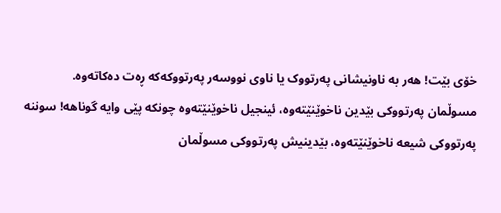خۆی بێت! هەر بە ناونیشانی پەرتووک یا ناوی نووسەر پەرتووکەکە ڕەت دەکاتەوە.
مسوڵمان پەرتووکی بێدین ناخوێنێتەوە، ئینجیل ناخوێنێتەوە چونکە پێی وایە گوناهە! سوننە پەرتووکی شیعە ناخوێنێتەوە، بێدینیش پەرتووکی مسوڵمان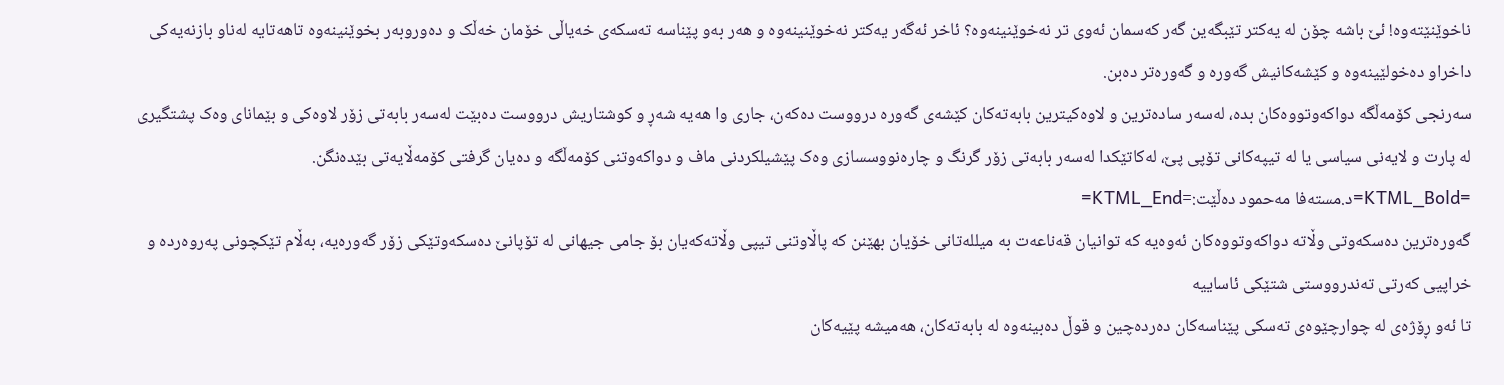ناخوێنێتەوە! ئێ باشە چۆن لە یەکتر تێبگەین گەر کەسمان ئەوی تر نەخوێنینەوە؟ ئاخر ئەگەر یەکتر نەخوێنینەوە و هەر بەو پێناسە تەسکەی خەیاڵی خۆمان خەڵک و دەوروبەر بخوێنینەوە تاهەتایە لەناو بازنەیەکی داخراو دەخولێینەوە و کێشەکانیش گەورە و گەورەتر دەبن.
سەرنجی کۆمەڵگە دواکەوتووەکان بدە، لەسەر سادەترین و لاوەکیترین بابەتەکان کێشەی گەورە درووست دەکەن، جاری وا هەیە شەڕ و کوشتاریش درووست دەبێت لەسەر بابەتی زۆر لاوەکی و بێمانای وەک پشتگیری لە پارت و لایەنی سیاسی یا لە تیپەکانی تۆپی پێ، لەکاتێکدا لەسەر بابەتی زۆر گرنگ و چارەنووسسازی وەک پێشیلکردنی ماف و دواکەوتنی کۆمەڵگە و دەیان گرفتی کۆمەڵایەتی بێدەنگن.
=KTML_Bold=د.مستەفا مەحمود دەڵێت:=KTML_End=
گەورەترین دەسکەوتی وڵاتە دواکەوتووەکان ئەوەیە کە توانیان قەناعەت بە میللەتانی خۆیان بهێنن کە پاڵاوتنی تیپی وڵاتەکەیان بۆ جامی جیهانی لە تۆپانێ دەسکەوتێکی زۆر گەورەیە، بەڵام تێکچونی پەروەردە و خراپیی کەرتی تەندرووستی شتێکی ئاساییە
تا ئەو ڕۆژەی لە چوارچێوەی تەسکی پێناسەکان دەردەچین و قوڵ دەبینەوە لە بابەتەکان، هەمیشە پێیەکان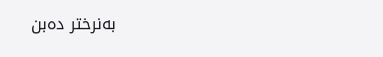بەنرختر دەبن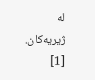لە ژیریەکان. [1]